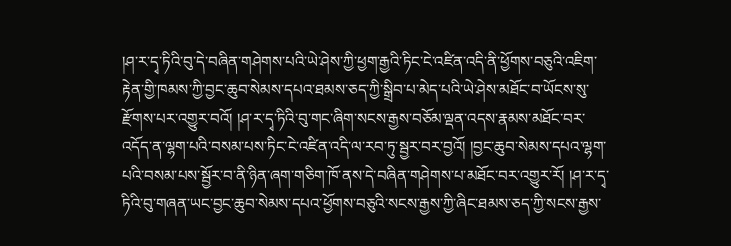།ཤ་ར་དྭ་ཏིའི་བུ་དེ་བཞིན་གཤེགས་པའི་ཡེ་ཤེས་ཀྱི་ཕྱག་རྒྱའི་ཏིང་ངེ་འཛིན་འདི་ནི་ཕྱོགས་བཅུའི་འཇིག་རྟེན་གྱི་ཁམས་ཀྱི་བྱང་ཆུབ་སེམས་དཔའ་ཐམས་ཅད་ཀྱི་སྒྲིབ་པ་མེད་པའི་ཡེ་ཤེས་མཐོང་བ་ཡོངས་སུ་རྫོགས་པར་འགྱུར་བའོ། །ཤ་ར་དྭ་ཏིའི་བུ་གང་ཞིག་སངས་རྒྱས་བཅོམ་ལྡན་འདས་རྣམས་མཐོང་བར་འདོད་ན་ལྷག་པའི་བསམ་པས་ཏིང་ངེ་འཛིན་འདི་ལ་རབ་ཏུ་སྦྱར་བར་བྱའོ། །བྱང་ཆུབ་སེམས་དཔའ་ལྷག་པའི་བསམ་པས་སྦྱོར་བ་ནི་ཉིན་ཞག་གཅིག་ཁོ་ནས་དེ་བཞིན་གཤེགས་པ་མཐོང་བར་འགྱུར་རོ། །ཤ་ར་དྭ་ཏིའི་བུ་གཞན་ཡང་བྱང་ཆུབ་སེམས་དཔའ་ཕྱོགས་བཅུའི་སངས་རྒྱས་ཀྱི་ཞིང་ཐམས་ཅད་ཀྱི་སངས་རྒྱས་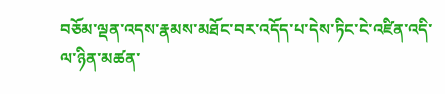བཅོམ་ལྡན་འདས་རྣམས་མཐོང་བར་འདོད་པ་དེས་ཏིང་ངེ་འཛིན་འདི་ལ་ཉིན་མཚན་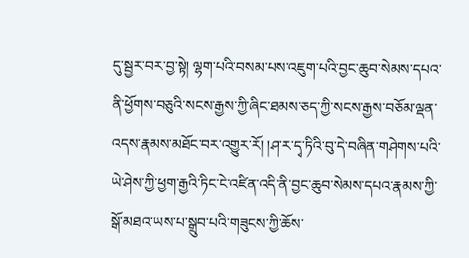དུ་སྦྱར་བར་བྱ་སྟེ། ལྷག་པའི་བསམ་པས་འཇུག་པའི་བྱང་ཆུབ་སེམས་དཔའ་ནི་ཕྱོགས་བཅུའི་སངས་རྒྱས་ཀྱི་ཞིང་ཐམས་ཅད་ཀྱི་སངས་རྒྱས་བཅོམ་ལྡན་འདས་རྣམས་མཐོང་བར་འགྱུར་རོ། །ཤ་ར་དྭ་ཏིའི་བུ་དེ་བཞིན་གཤེགས་པའི་ཡེ་ཤེས་ཀྱི་ཕྱག་རྒྱའི་ཏིང་ངེ་འཛིན་འདི་ནི་བྱང་ཆུབ་སེམས་དཔའ་རྣམས་ཀྱི་སྒོ་མཐའ་ཡས་པ་སྒྲུབ་པའི་གཟུངས་ཀྱི་ཆོས་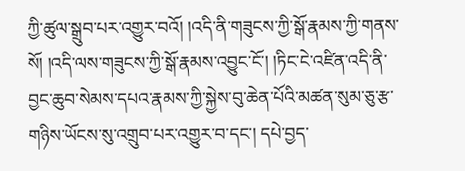ཀྱི་ཚུལ་སྒྲུབ་པར་འགྱུར་བའོ། །འདི་ནི་གཟུངས་ཀྱི་སྒོ་རྣམས་ཀྱི་གནས་སོ། །འདི་ལས་གཟུངས་ཀྱི་སྒོ་རྣམས་འབྱུང་ངོ་། །ཏིང་ངེ་འཛིན་འདི་ནི་བྱང་ཆུབ་སེམས་དཔའ་རྣམས་ཀྱི་སྐྱེས་བུ་ཆེན་པོའི་མཚན་སུམ་ཅུ་རྩ་གཉིས་ཡོངས་སུ་འགྲུབ་པར་འགྱུར་བ་དང་། དཔེ་བྱད་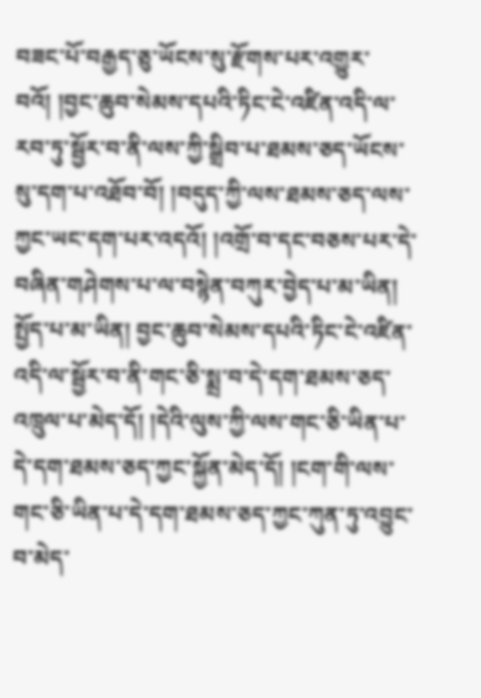བཟང་པོ་བརྒྱད་ཅུ་ཡོངས་སུ་རྫོགས་པར་འགྱུར་བའོ། །བྱང་ཆུབ་སེམས་དཔའི་ཏིང་ངེ་འཛིན་འདི་ལ་རབ་ཏུ་སྦྱོར་བ་ནི་ལས་ཀྱི་སྒྲིབ་པ་ཐམས་ཅད་ཡོངས་སུ་དག་པ་འཐོབ་བོ། །བདུད་ཀྱི་ལས་ཐམས་ཅད་ལས་ཀྱང་ཡང་དག་པར་འདའོ། །འགྲོ་བ་དང་བཅས་པར་དེ་བཞིན་གཤེགས་པ་ལ་བསྙེན་བཀུར་བྱེད་པ་མ་ཡིན། སྤྱོད་པ་མ་ཡིན། བྱང་ཆུབ་སེམས་དཔའི་ཏིང་ངེ་འཛིན་འདི་ལ་སྦྱོར་བ་ནི་གང་ཅི་སྨྲ་བ་དེ་དག་ཐམས་ཅད་འཁྲུལ་པ་མེད་དོ། །དེའི་ལུས་ཀྱི་ལས་གང་ཅི་ཡིན་པ་དེ་དག་ཐམས་ཅད་ཀྱང་སྐྱོན་མེད་དོ། །ངག་གི་ལས་གང་ཅི་ཡིན་པ་དེ་དག་ཐམས་ཅད་ཀྱང་ཀུན་ཏུ་འབྱུང་བ་མེད་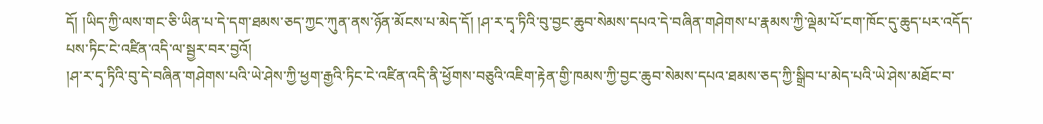དོ། །ཡིད་ཀྱི་ལས་གང་ཅི་ཡིན་པ་དེ་དག་ཐམས་ཅད་ཀྱང་ཀུན་ནས་ཉོན་མོངས་པ་མེད་དོ། །ཤ་ར་དྭ་ཏིའི་བུ་བྱང་ཆུབ་སེམས་དཔའ་དེ་བཞིན་གཤེགས་པ་རྣམས་ཀྱི་ལྡེམ་པོ་ངག་ཁོང་དུ་ཆུད་པར་འདོད་པས་ཏིང་ངེ་འཛིན་འདི་ལ་སྦྱར་བར་བྱའོ།
།ཤ་ར་དྭ་ཏིའི་བུ་དེ་བཞིན་གཤེགས་པའི་ཡེ་ཤེས་ཀྱི་ཕྱག་རྒྱའི་ཏིང་ངེ་འཛིན་འདི་ནི་ཕྱོགས་བཅུའི་འཇིག་རྟེན་གྱི་ཁམས་ཀྱི་བྱང་ཆུབ་སེམས་དཔའ་ཐམས་ཅད་ཀྱི་སྒྲིབ་པ་མེད་པའི་ཡེ་ཤེས་མཐོང་བ་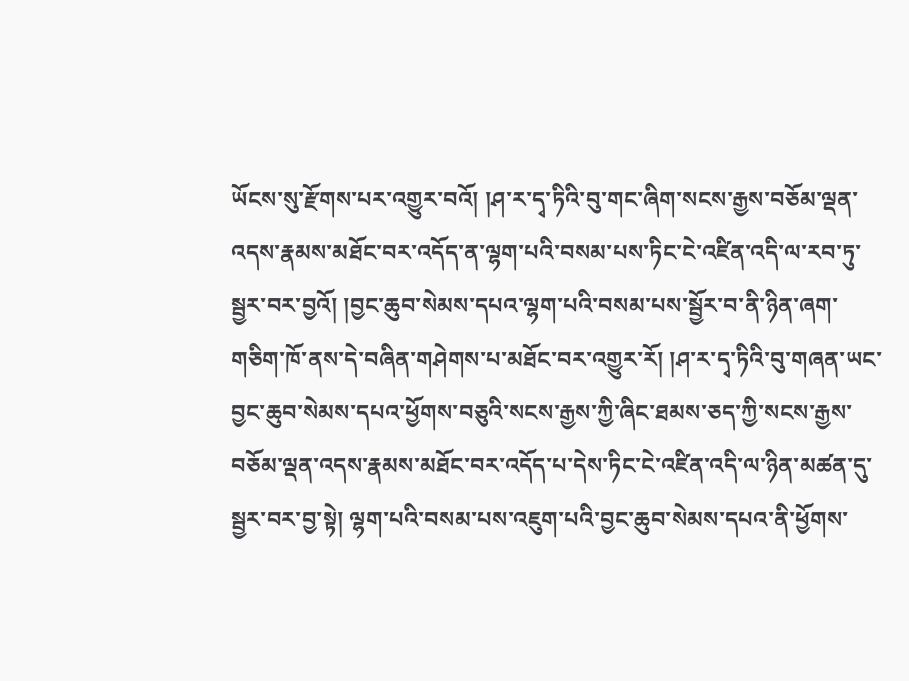ཡོངས་སུ་རྫོགས་པར་འགྱུར་བའོ། །ཤ་ར་དྭ་ཏིའི་བུ་གང་ཞིག་སངས་རྒྱས་བཅོམ་ལྡན་འདས་རྣམས་མཐོང་བར་འདོད་ན་ལྷག་པའི་བསམ་པས་ཏིང་ངེ་འཛིན་འདི་ལ་རབ་ཏུ་སྦྱར་བར་བྱའོ། །བྱང་ཆུབ་སེམས་དཔའ་ལྷག་པའི་བསམ་པས་སྦྱོར་བ་ནི་ཉིན་ཞག་གཅིག་ཁོ་ནས་དེ་བཞིན་གཤེགས་པ་མཐོང་བར་འགྱུར་རོ། །ཤ་ར་དྭ་ཏིའི་བུ་གཞན་ཡང་བྱང་ཆུབ་སེམས་དཔའ་ཕྱོགས་བཅུའི་སངས་རྒྱས་ཀྱི་ཞིང་ཐམས་ཅད་ཀྱི་སངས་རྒྱས་བཅོམ་ལྡན་འདས་རྣམས་མཐོང་བར་འདོད་པ་དེས་ཏིང་ངེ་འཛིན་འདི་ལ་ཉིན་མཚན་དུ་སྦྱར་བར་བྱ་སྟེ། ལྷག་པའི་བསམ་པས་འཇུག་པའི་བྱང་ཆུབ་སེམས་དཔའ་ནི་ཕྱོགས་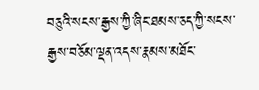བཅུའི་སངས་རྒྱས་ཀྱི་ཞིང་ཐམས་ཅད་ཀྱི་སངས་རྒྱས་བཅོམ་ལྡན་འདས་རྣམས་མཐོང་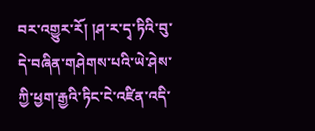བར་འགྱུར་རོ། །ཤ་ར་དྭ་ཏིའི་བུ་དེ་བཞིན་གཤེགས་པའི་ཡེ་ཤེས་ཀྱི་ཕྱག་རྒྱའི་ཏིང་ངེ་འཛིན་འདི་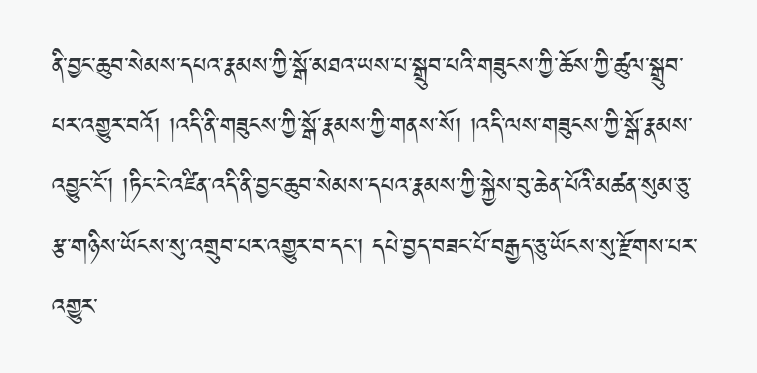ནི་བྱང་ཆུབ་སེམས་དཔའ་རྣམས་ཀྱི་སྒོ་མཐའ་ཡས་པ་སྒྲུབ་པའི་གཟུངས་ཀྱི་ཆོས་ཀྱི་ཚུལ་སྒྲུབ་པར་འགྱུར་བའོ། །འདི་ནི་གཟུངས་ཀྱི་སྒོ་རྣམས་ཀྱི་གནས་སོ། །འདི་ལས་གཟུངས་ཀྱི་སྒོ་རྣམས་འབྱུང་ངོ་། །ཏིང་ངེ་འཛིན་འདི་ནི་བྱང་ཆུབ་སེམས་དཔའ་རྣམས་ཀྱི་སྐྱེས་བུ་ཆེན་པོའི་མཚན་སུམ་ཅུ་རྩ་གཉིས་ཡོངས་སུ་འགྲུབ་པར་འགྱུར་བ་དང་། དཔེ་བྱད་བཟང་པོ་བརྒྱད་ཅུ་ཡོངས་སུ་རྫོགས་པར་འགྱུར་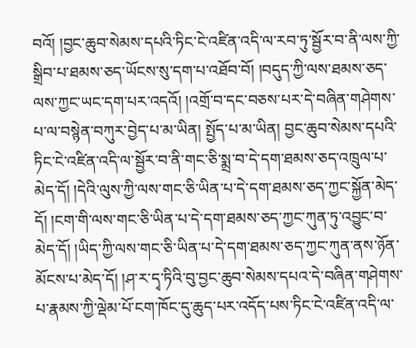བའོ། །བྱང་ཆུབ་སེམས་དཔའི་ཏིང་ངེ་འཛིན་འདི་ལ་རབ་ཏུ་སྦྱོར་བ་ནི་ལས་ཀྱི་སྒྲིབ་པ་ཐམས་ཅད་ཡོངས་སུ་དག་པ་འཐོབ་བོ། །བདུད་ཀྱི་ལས་ཐམས་ཅད་ལས་ཀྱང་ཡང་དག་པར་འདའོ། །འགྲོ་བ་དང་བཅས་པར་དེ་བཞིན་གཤེགས་པ་ལ་བསྙེན་བཀུར་བྱེད་པ་མ་ཡིན། སྤྱོད་པ་མ་ཡིན། བྱང་ཆུབ་སེམས་དཔའི་ཏིང་ངེ་འཛིན་འདི་ལ་སྦྱོར་བ་ནི་གང་ཅི་སྨྲ་བ་དེ་དག་ཐམས་ཅད་འཁྲུལ་པ་མེད་དོ། །དེའི་ལུས་ཀྱི་ལས་གང་ཅི་ཡིན་པ་དེ་དག་ཐམས་ཅད་ཀྱང་སྐྱོན་མེད་དོ། །ངག་གི་ལས་གང་ཅི་ཡིན་པ་དེ་དག་ཐམས་ཅད་ཀྱང་ཀུན་ཏུ་འབྱུང་བ་མེད་དོ། །ཡིད་ཀྱི་ལས་གང་ཅི་ཡིན་པ་དེ་དག་ཐམས་ཅད་ཀྱང་ཀུན་ནས་ཉོན་མོངས་པ་མེད་དོ། །ཤ་ར་དྭ་ཏིའི་བུ་བྱང་ཆུབ་སེམས་དཔའ་དེ་བཞིན་གཤེགས་པ་རྣམས་ཀྱི་ལྡེམ་པོ་ངག་ཁོང་དུ་ཆུད་པར་འདོད་པས་ཏིང་ངེ་འཛིན་འདི་ལ་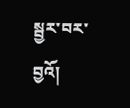སྦྱར་བར་བྱའོ།